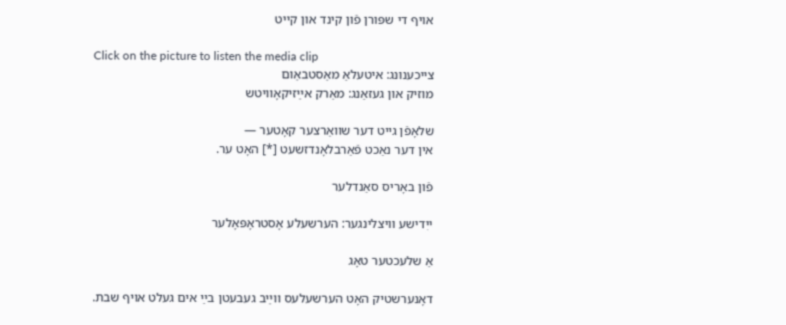אויף די שפּורן פֿון קינד און קײט

Click on the picture to listen the media clip
צייכענונג: איטעלאַ מאַסטבאַום
מוזיק און געזאַנג: מאַרק אײַזיקאָוויטש

שלאָפֿן גייט דער שוואַרצער קאָטער —
אין דער נאַכט פֿאַרבלאָנדזשעט [*] האָט ער.

פֿון באָריס סאַנדלער

ייִדישע וויצלינגער: הערשעלע אָסטראָפּאָלער

אַ שלעכטער טאָג

דאָנערשטיק האָט הערשעלעס ווײַב געבעטן בײַ אים געלט אויף שבת.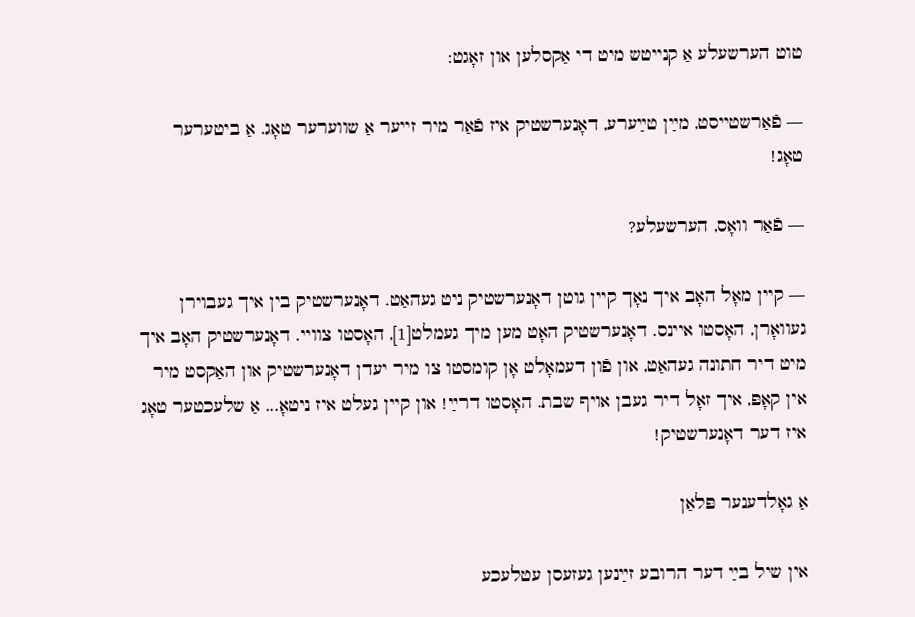טוט הערשעלע אַ קנייטש מיט די אַקסלען און זאָגט:

— פֿאַרשטייסט, מײַן טײַערע, דאָנערשטיק איז פֿאַר מיר זייער אַ שווערער טאָג. אַ ביטערער טאָג!

— פֿאַר וואָס, הערשעלע?

— קיין מאָל האָב איך נאָך קיין גוטן דאָנערשטיק ניט געהאַט. דאָנערשטיק בין איך געבוירן געוואָרן, האָסטו איינס. דאָנערשטיק האָט מען מיך געמלט[1], האָסטו צוויי. דאָנערשטיק האָב איך מיט דיר חתונה געהאַט, און פֿון דעמאָלט אָן קומסטו צו מיר יעדן דאָנערשטיק און האַקסט מיר אין קאָפּ, איך זאָל דיר געבן אויף שבת. האָסטו דרײַ! און קיין געלט איז ניטאָ... אַ שלעכטער טאָג איז דער דאָנערשטיק!

אַ גאָלדענער פּלאַן

אין שיל בײַ דער הרובע זײַנען געזעסן עטלעכע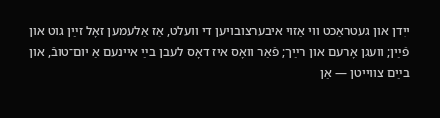ייִדן און געטראַכט ווי אַזוי איבערצובויען די וועלט, אַז אַלעמען זאָל זײַן גוט און פֿײַן; וועגן אָרעם און רײַך; פֿאַר וואָס איז דאָס לעבן בײַ איינעם אַ יום־טובֿ, און בײַם צווייטן — אַן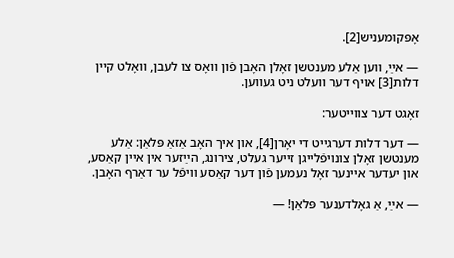אָפּקומעניש[2].

— אײַ, ווען אַלע מענטשן זאָלן האָבן פֿון וואָס צו לעבן, וואָלט קיין דלות[3] אויף דער וועלט ניט געווען.

זאָגט דער צווייטער:

— דער דלות דערגייט די יאָרן[4], און איך האָב אַזאַ פּלאַן: אַלע מענטשן זאָלן צונויפֿלייגן זייער געלט, צירונג, הײַזער אין איין קאַסע, און יעדער איינער זאָל נעמען פֿון דער קאַסע וויפֿל ער דאַרף האָבן.

— אײַ, אַ גאָלדענער פּלאַן! —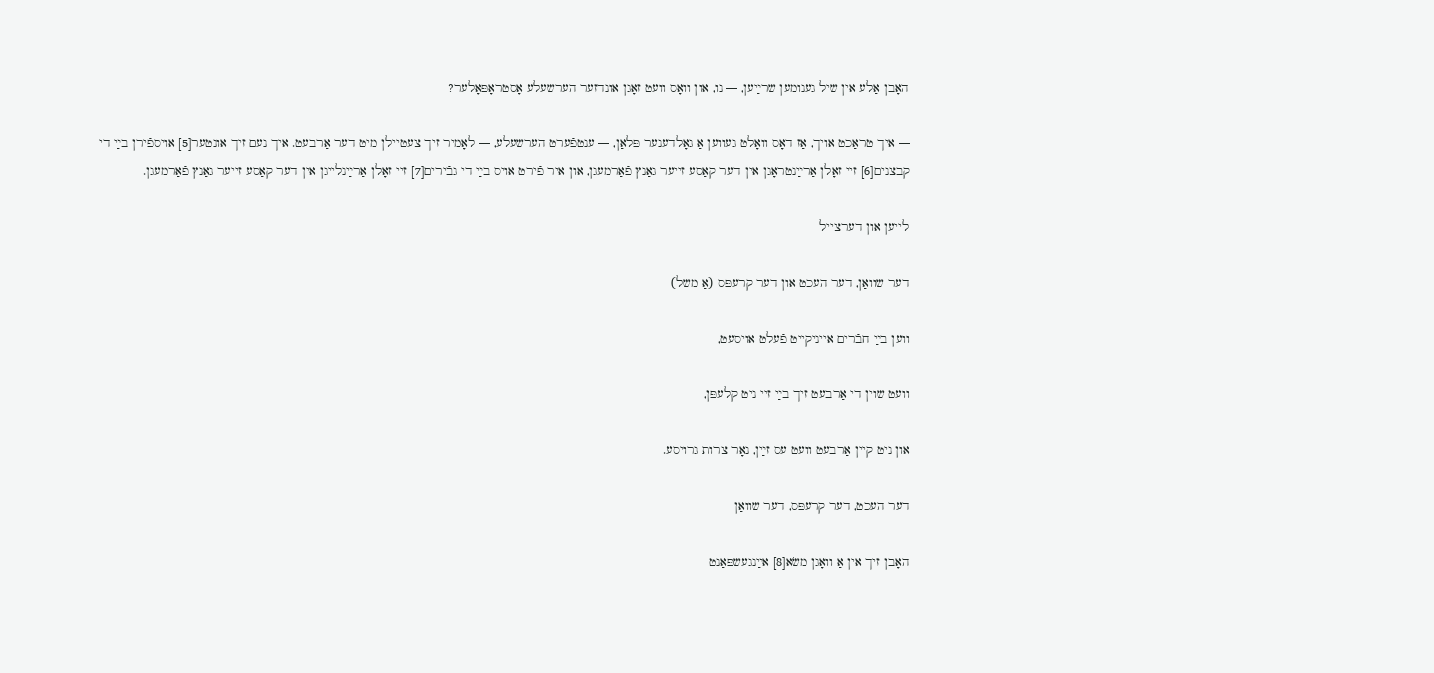האָבן אַלע אין שיל גענומען שרײַען, — נו, און וואָס וועט זאָגן אונדזער הערשעלע אָסטראָפּאָלער?

— איך טראַכט אויך, אַז דאָס וואָלט געווען אַ גאָלדענער פּלאַן, — ענטפֿערט הערשעלע, — לאָמיר זיך צעטיילן מיט דער אַרבעט. איך נעם זיך אונטער[5] אויספֿירן בײַ די קבצנים[6] זיי זאָלן אַרײַנטראָגן אין דער קאַסע זייער גאַנץ פֿאַרמעגן, און איר פֿירט אויס בײַ די גבֿירים[7] זיי זאָלן אַרײַנלייגן אין דער קאַסע זייער גאַנץ פֿאַרמעגן.

לייען און דערצייל

דער שוואַן, דער העכט און דער קרעפּס (אַ משל)

ווען בײַ חבֿרים אייניקייט פֿעלט אויסעט,

וועט שוין די אַרבעט זיך בײַ זיי ניט קלעפּן,

און ניט קיין אַרבעט וועט עס זײַן, נאָר צרות גרויסע.

דער העכט, דער קרעפּס, דער שוואַן

האָבן זיך אין אַ וואָגן משׂא[8] אײַנגעשפּאַנט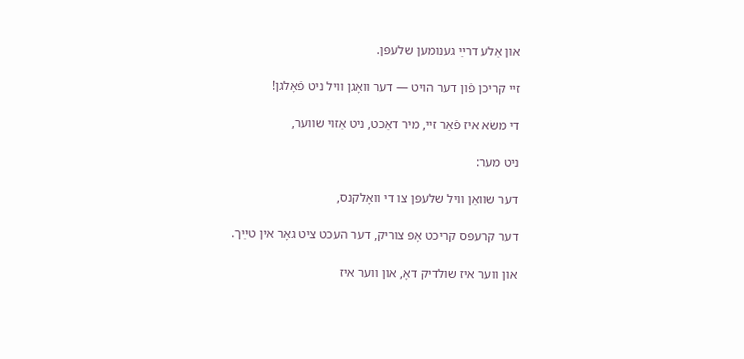און אַלע דרײַ גענומען שלעפּן.

זיי קריכן פֿון דער הויט — דער וואָגן וויל ניט פֿאָלגן!

די משׂא איז פֿאַר זיי, מיר דאַכט, ניט אַזוי שווער,

ניט מער:

דער שוואַן וויל שלעפּן צו די וואָלקנס,

דער קרעפּס קריכט אָפּ צוריק, דער העכט ציט גאָר אין טײַך.

און ווער איז שולדיק דאָ, און ווער איז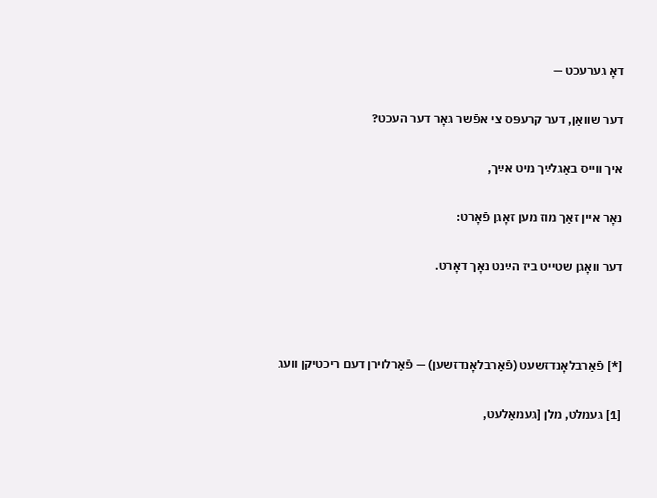דאָ גערעכט —

דער שוואַן, דער קרעפּס צי אפֿשר גאָר דער העכט?

איך ווייס באַגלײַך מיט אײַך,

נאָר איין זאַך מוז מען זאָגן פֿאָרט:

דער וואָגן שטייט ביז הײַנט נאָך דאָרט.



[*] פֿאַרבלאָנדזשעט (פֿאַרבלאָנדזשען) — פֿאַרלוירן דעם ריכטיקן וועג

[1] געמלט, מלן [געמאַלעט,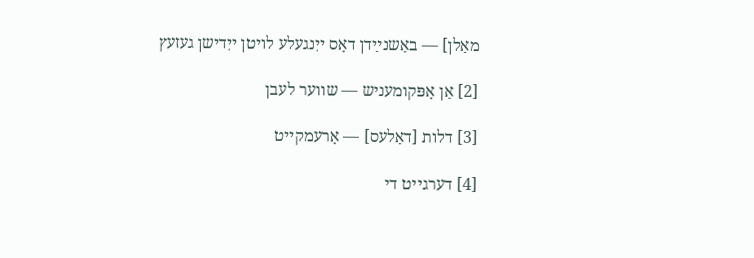מאַלן] — באַשנײַדן דאָס ייִנגעלע לויטן ייִדישן געזעץ

[2] אַן אָפּקומעניש — שווער לעבן

[3] דלות [דאַלעס] — אָרעמקייט

[4] דערגייט די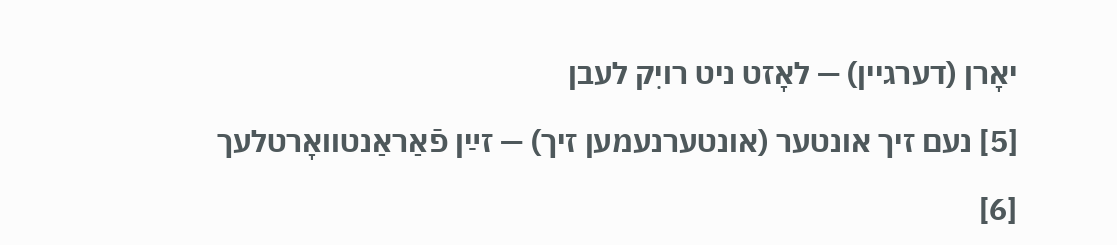יאָרן (דערגיין) — לאָזט ניט רויִק לעבן

[5] נעם זיך אונטער (אונטערנעמען זיך) — זײַן פֿאַראַנטוואָרטלעך

[6]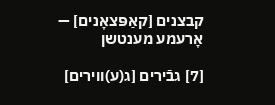קבצנים [קאַפּצאָנים] — אָרעמע מענטשן

[7] גבֿירים [ג(ע)ווירים]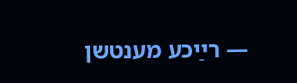— רײַכע מענטשן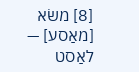[8] משׂא [מאַסע] — לאַסט